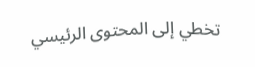تخطي إلى المحتوى الرئيسي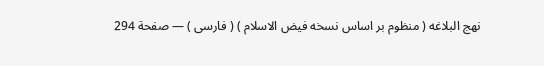نهج البلاغه ( منظوم بر اساس نسخه فيض الاسلام ) ( فارسى ) — صفحة 294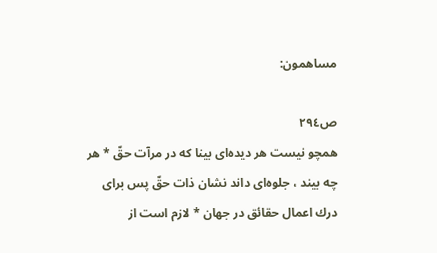مساهمون:

ص٢٩٤
همچو نيست هر ديده‌اى بينا كه در مرآت حقّ * هر چه بيند ، جلوه‌اى داند نشان ذات حقّ پس براى درك اعمال حقائق در جهان * لازم است از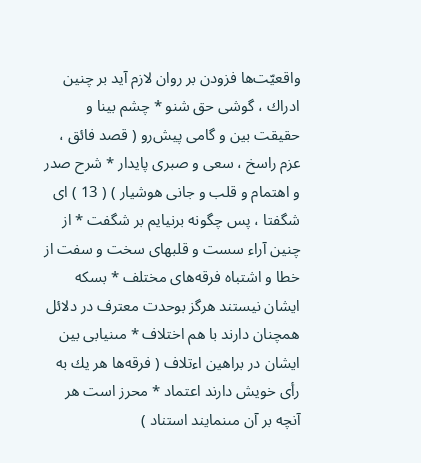واقعيّت‌ها فزودن بر روان لازم آيد بر چنين ادراك ، گوشى حق شنو * چشم بينا و حقيقت بين و گامى پيش‌رو ( قصد فائق ، عزم راسخ ، سعى و صبرى پايدار * شرح صدر و اهتمام و قلب و جانى هوشيار ) ( 13 ) اى شگفتا ، پس چگونه برنيايم بر شگفت * از چنين آراء سست و قلبهاى سخت و سفت از خطا و اشتباه فرقه‌هاى مختلف * بسكه ايشان نيستند هرگز بوحدت معترف در دلائل همچنان دارند با هم اختلاف * مىنيابى بين ايشان در براهين اءتلاف ( فرقه‌ها هر يك به رأى خويش دارند اعتماد * محرز است هر آنچه بر آن مىنمايند استناد )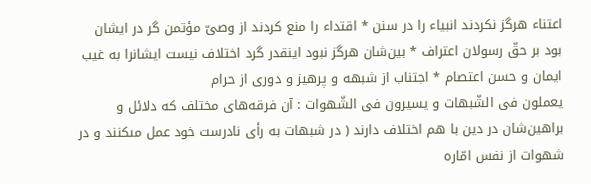اعتناء هرگز نكردند انبياء را در سنن * اقتداء را منع كردند از وصىّ مؤتمن گر در ايشان بود بر حقّ رسولان اعتراف * بين‌شان هرگز نبود اينقدر گرد اختلاف نيست ايشانرا به غيب ايمان و حسن اعتصام * اجتناب از شبهه و پرهيز و دورى از حرام
يعملون فى الشّبهات و يسيرون فى الشّهوات : آن فرقه‌هاى مختلف كه دلائل و براهين‌شان در دين با هم اختلاف دارند ( در شبهات به رأى نادرست خود عمل مىكنند و در شهوات از نفس امّاره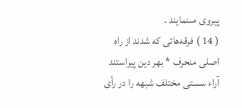پيروى مىنمايند .
( 14 ) فرقه‌هائى كه شدند از راه اصلى منحرف * بهر دين پيراستند آراء سستى مختلف شبهه را در رأى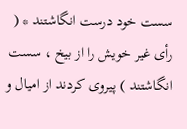سست خود درست انگاشتند * ( رأى غير خويش را از بيخ ، سست انگاشتند ) پيروى كردند از اميال و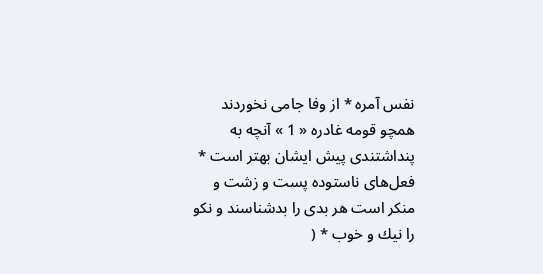نفس آمره * از وفا جامى نخوردند همچو قومه غادره « 1 » آنچه به پنداشتندى پيش ايشان بهتر است * فعل‌هاى ناستوده پست و زشت و منكر است هر بدى را بدشناسند و نكو را نيك و خوب * (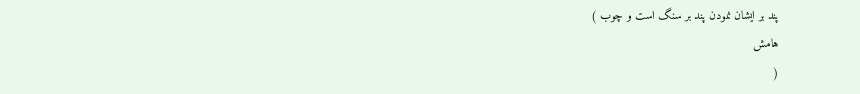پند بر ايشان نمودن پند بر سنگ است و چوب )
هامش
(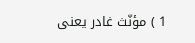1 ) مؤنّث غادر يعنى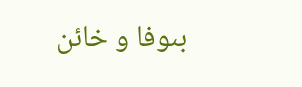بىوفا و خائن